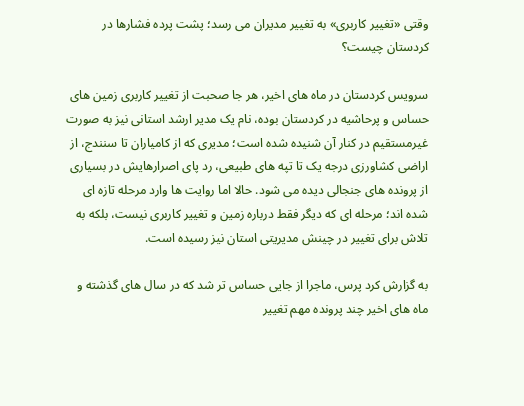وقتی «تغییر کاربری» به تغییر مدیران می رسد؛ پشت پرده فشارها در کردستان چیست؟

سرویس کردستان در ماه های اخیر، هر جا صحبت از تغییر کاربری زمین های حساس و پرحاشیه در کردستان بوده، نام یک مدیر ارشد استانی نیز به صورت غیرمستقیم در کنار آن شنیده شده است؛ مدیری که از کامیاران تا سنندج، از اراضی کشاورزی درجه یک تا تپه های طبیعی، رد پای اصرارهایش در بسیاری از پرونده های جنجالی دیده می شود. حالا اما روایت ها وارد مرحله تازه ای شده اند؛ مرحله ای که دیگر فقط درباره زمین و تغییر کاربری نیست، بلکه به تلاش برای تغییر در چینش مدیریتی استان نیز رسیده است.

به گزارش کرد پرس، ماجرا از جایی حساس تر شد که در سال های گذشته و ماه های اخیر چند پرونده مهم تغییر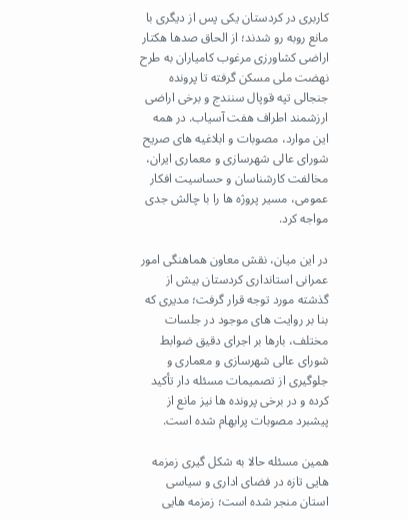کاربری در کردستان یکی پس از دیگری با مانع روبه رو شدند؛ از الحاق صدها هکتار اراضی کشاورزی مرغوب کامیاران به طرح نهضت ملی مسکن گرفته تا پرونده جنجالی تپه قوپال سنندج و برخی اراضی ارزشمند اطراف هفت آسیاب. در همه این موارد، مصوبات و ابلاغیه های صریح شورای عالی شهرسازی و معماری ایران، مخالفت کارشناسان و حساسیت افکار عمومی، مسیر پروژه ها را با چالش جدی مواجه کرد.

در این میان، نقش معاون هماهنگی امور عمرانی استانداری کردستان بیش از گذشته مورد توجه قرار گرفت؛ مدیری که بنا بر روایت های موجود در جلسات مختلف، بارها بر اجرای دقیق ضوابط شورای عالی شهرسازی و معماری و جلوگیری از تصمیمات مسئله دار تأکید کرده و در برخی پرونده ها نیز مانع از پیشبرد مصوبات پرابهام شده است.

همین مسئله حالا به شکل گیری زمزمه هایی تازه در فضای اداری و سیاسی استان منجر شده است؛ زمزمه هایی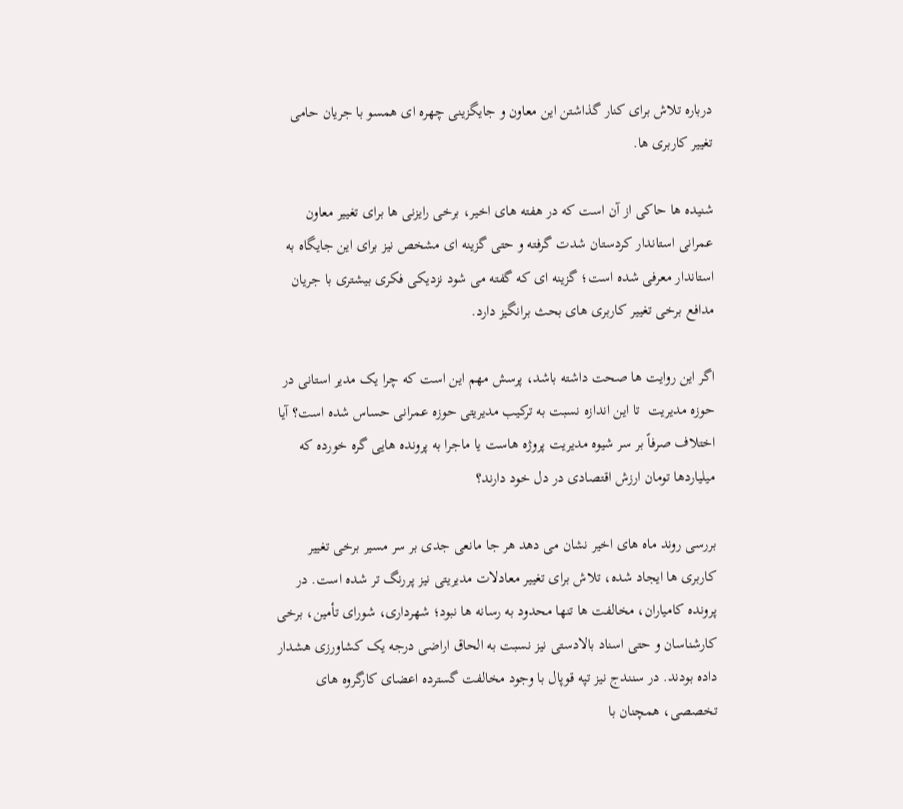درباره تلاش برای کنار گذاشتن این معاون و جایگزینی چهره ای همسو با جریان حامی تغییر کاربری ها.

شنیده ها حاکی از آن است که در هفته های اخیر، برخی رایزنی ها برای تغییر معاون عمرانی استاندار کردستان شدت گرفته و حتی گزینه ای مشخص نیز برای این جایگاه به استاندار معرفی شده است؛ گزینه ای که گفته می شود نزدیکی فکری بیشتری با جریان مدافع برخی تغییر کاربری های بحث برانگیز دارد.

اگر این روایت ها صحت داشته باشد، پرسش مهم این است که چرا یک مدیر استانی در حوزه مدیریت  تا این اندازه نسبت به ترکیب مدیریتی حوزه عمرانی حساس شده است؟ آیا اختلاف صرفاً بر سر شیوه مدیریت پروژه هاست یا ماجرا به پرونده هایی گره خورده که میلیاردها تومان ارزش اقتصادی در دل خود دارند؟

بررسی روند ماه های اخیر نشان می دهد هر جا مانعی جدی بر سر مسیر برخی تغییر کاربری ها ایجاد شده، تلاش برای تغییر معادلات مدیریتی نیز پررنگ تر شده است. در پرونده کامیاران، مخالفت ها تنها محدود به رسانه ها نبود؛ شهرداری، شورای تأمین، برخی کارشناسان و حتی اسناد بالادستی نیز نسبت به الحاق اراضی درجه یک کشاورزی هشدار داده بودند. در سنندج نیز تپه قوپال با وجود مخالفت گسترده اعضای کارگروه های تخصصی، همچنان با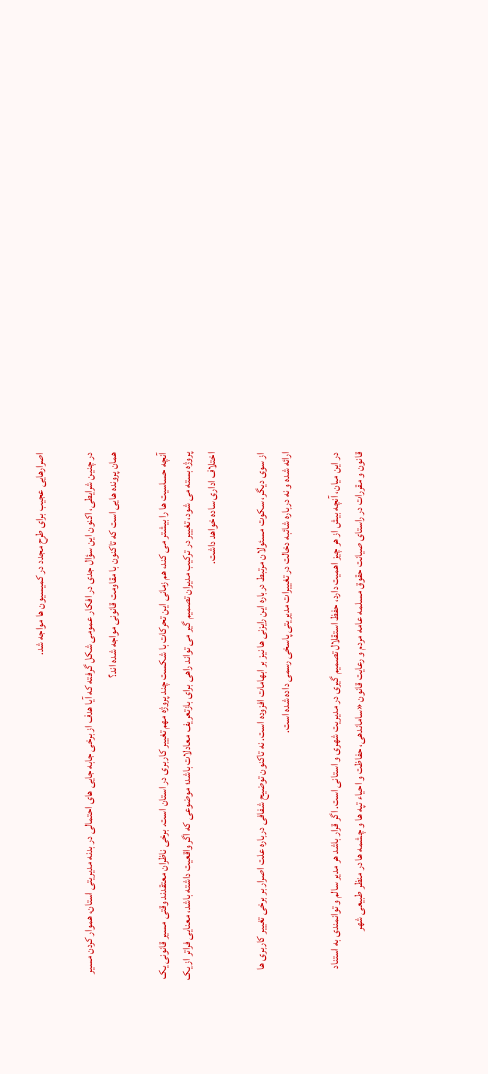اصرارهایی عجیب برای طرح مجدد در کمیسیون ها مواجه شد.

در چنین شرایطی، اکنون این سؤال جدی در افکار عمومی شکل گرفته که آیا هدف از برخی جابه جایی های احتمالی در بدنه مدیریتی استان، هموار کردن مسیر همان پرونده هایی است که تاکنون با مقاومت قانونی مواجه شده اند؟

آنچه حساسیت ها را بیشتر می کند، هم زمانی این تحرکات با شکست چند پروژه مهم تغییر کاربری در استان است. برخی ناظران معتقدند وقتی مسیر قانونی یک پروژه بسته می شود، تغییر در ترکیب مدیران تصمیم گیر می تواند راهی برای بازتعریف معادلات باشد؛ موضوعی که اگر واقعیت داشته باشد، معنایی فراتر از یک اختلاف اداری ساده خواهد داشت.

از سوی دیگر، سکوت مسئولان مرتبط درباره این رایزنی ها نیز بر ابهامات افزوده است. نه تاکنون توضیح شفافی درباره علت اصرار بر برخی تغییر کاربری ها ارائه شده و نه درباره شائبه دخالت در تغییرات مدیریتی پاسخی رسمی داده شده است.

در این میان، آنچه بیش از هر چیز اهمیت دارد، حفظ استقلال تصمیم گیری در مدیریت شهری و استانی است. اگر قرار باشد هر مدیر سالم و توانمندی به استناد قانون و مقررات در راستای صیانت حقوق مسلمه عامه مردم و رعایت قانون «ساماندهی، حفاظت و احیاء تپه ها و چشمه ها در منظر طبیعی شهر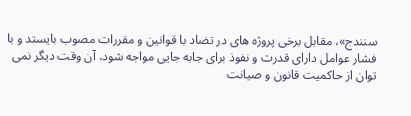سنندج»، مقابل برخی پروژه های در تضاد با قوانین و مقررات مصوب بایستد و با فشار عوامل دارای قدرت و نفوذ برای جابه جایی مواجه شود، آن وقت دیگر نمی توان از حاکمیت قانون و صیانت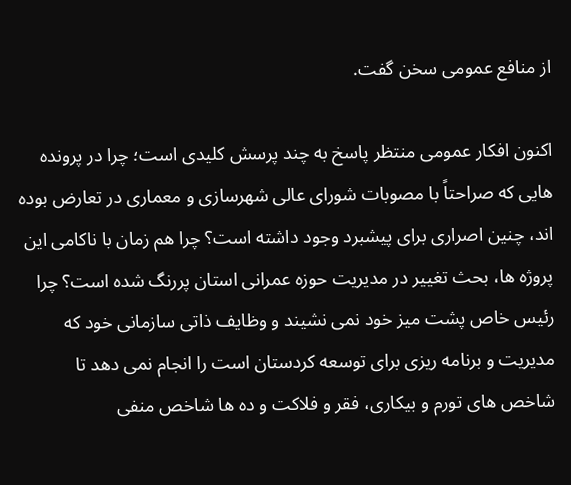از منافع عمومی سخن گفت.

اکنون افکار عمومی منتظر پاسخ به چند پرسش کلیدی است؛ چرا در پرونده هایی که صراحتاً با مصوبات شورای عالی شهرسازی و معماری در تعارض بوده اند، چنین اصراری برای پیشبرد وجود داشته است؟ چرا هم زمان با ناکامی این پروژه ها، بحث تغییر در مدیریت حوزه عمرانی استان پررنگ شده است؟ چرا رئیس خاص پشت میز خود نمی نشیند و وظایف ذاتی سازمانی خود که مدیریت و برنامه ریزی برای توسعه کردستان است را انجام نمی دهد تا شاخص های تورم و بیکاری، فقر و فلاکت و ده ها شاخص منفی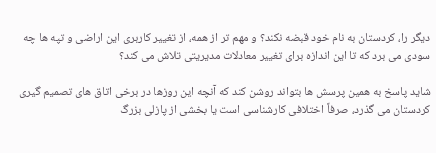دیگر را، کردستان به نام خود قبضه نکند؟ و مهم تر از همه، از تغییر کاربری این اراضی و تپه ها چه سودی می برد که تا این اندازه برای تغییر معادلات مدیریتی تلاش می کند؟

شاید پاسخ به همین پرسش ها بتواند روشن کند که آنچه این روزها در برخی اتاق های تصمیم گیری کردستان می گذرد، صرفاً اختلافی کارشناسی است یا بخشی از پازلی بزرگ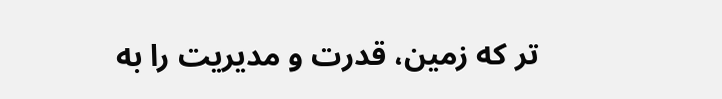تر که زمین، قدرت و مدیریت را به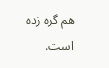هم گره زده است.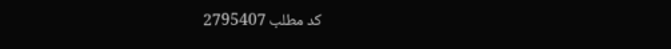کد مطلب 2795407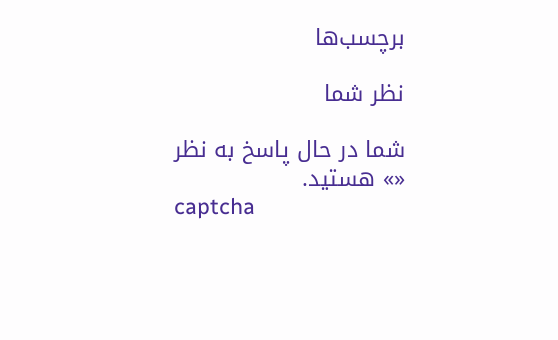برچسب‌ها

نظر شما

شما در حال پاسخ به نظر «» هستید.
captcha